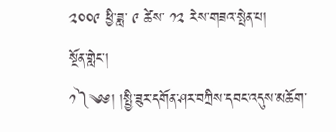༢༠༠༩ ཕྱི་ཟླ་ ༩ ཚེས་ ༡༢ རེས་གཟའ་སྤེན་པ།
སྔོན་གླེང་།
༡༽༄༅། །སྤྱི་ཟུར་དགོན་ཤར་བཀྲིས་དབང་འདུས་མཆོག་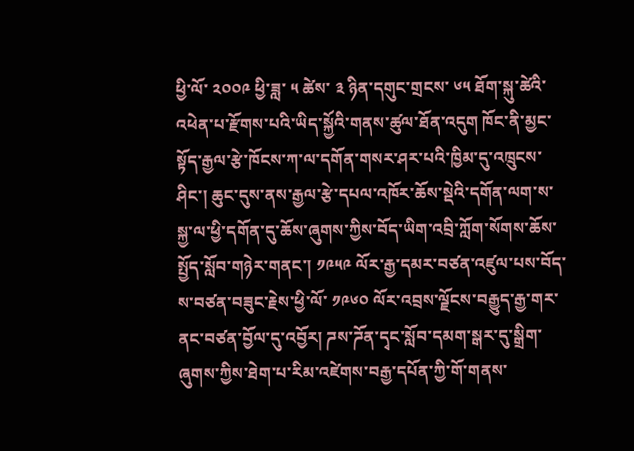ཕྱི་ལོ་ ༢༠༠༩ ཕྱི་ཟླ་ ༥ ཚེས་ ༣ ཉིན་དགུང་གྲངས་ ༦༥ ཐོག་སྐུ་ཚེའི་འཕེན་པ་རྫོགས་པའི་ཡིད་སྐྱོའི་གནས་ཚུལ་ཐོན་འདུག ཁོང་ནི་མྱང་སྟོད་རྒྱལ་རྩེ་ཁོངས་ཀ་ལ་དགོན་གསར་ཤར་པའི་ཁྱིམ་དུ་འཁྲུངས་ཤིང་། ཆུང་དུས་ནས་རྒྱལ་རྩེ་དཔལ་འཁོར་ཆོས་སྡེའི་དགོན་ལག་ས་སྐྱ་ལ་ཕྱི་དགོན་དུ་ཆོས་ཞུགས་ཀྱིས་བོད་ཡིག་འབྲི་ཀློག་སོགས་ཆོས་སྤྱོད་སློབ་གཉེར་གནང་། ༡༩༥༩ ལོར་རྒྱ་དམར་བཙན་འཛུལ་པས་བོད་ས་བཙན་བཟུང་རྗེས་ཕྱི་ལོ་ ༡༩༦༠ ལོར་འབྲས་ལྗོངས་བརྒྱུད་རྒྱ་གར་ནང་བཙན་བྱོལ་དུ་འབྱོར། ཌས་ཌོན་དྭང་སློབ་དམག་སྒར་དུ་སྒྲིག་ཞུགས་ཀྱིས་ཐེག་པ་རིམ་འཛེགས་བརྒྱ་དཔོན་ཀྱི་གོ་གནས་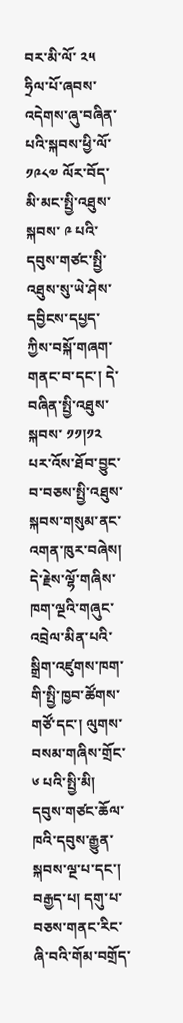བར་མི་ལོ་ ༢༥ ཧྲིལ་པོ་ཞབས་འདེགས་ཞུ་བཞིན་པའི་སྐབས་ཕྱི་ལོ་ ༡༩༨༧ ལོར་བོད་མི་མང་སྤྱི་འཐུས་སྐབས་ ༩ པའི་དབུས་གཙང་སྤྱི་འཐུས་སུ་ཡེ་ཤེས་དབྱིངས་དཔྱད་ཀྱིས་བསྐོ་གཞག་གནང་བ་དང་། དེ་བཞིན་སྤྱི་འཐུས་སྐབས་ ༡༡།༡༢ པར་འོས་ཐོབ་བྱུང་བ་བཅས་སྤྱི་འཐུས་སྐབས་གསུམ་ནང་འགན་ཁུར་བཞེས། དེ་རྗེས་ལྷོ་གཞིས་ཁག་ལྔའི་གཞུང་འབྲེལ་མིན་པའི་སྒྲིག་འཛུགས་ཁག་གི་སྤྱི་ཁྱབ་ཚོགས་གཙོ་དང་། ལུགས་བསམ་གཞིས་གྲོང་ ༦ པའི་སྤྱི་མི། དབུས་གཙང་ཆོལ་ཁའི་དབུས་རྒྱུན་སྐབས་ལྔ་པ་དང་། བརྒྱད་པ། དགུ་པ་བཅས་གནང་རིང་ཞི་བའི་གོམ་བགྲོད་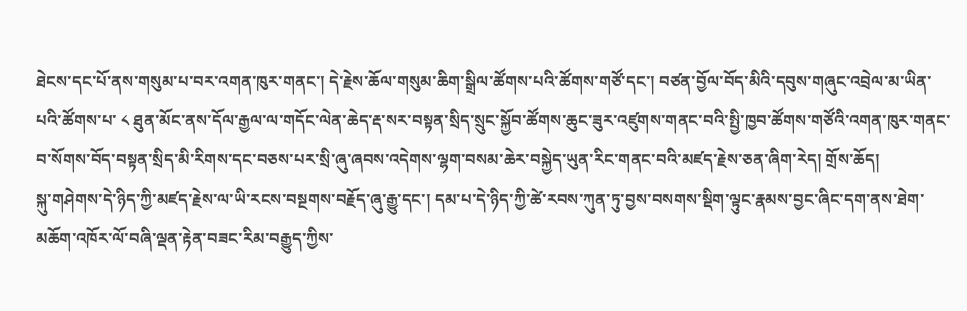ཐེངས་དང་པོ་ནས་གསུམ་པ་བར་འགན་ཁུར་གནང་། དེ་རྗེས་ཆོལ་གསུམ་ཆིག་སྒྲིལ་ཚོགས་པའི་ཚོགས་གཙོ་དང་། བཙན་བྱོལ་བོད་མིའི་དབུས་གཞུང་འབྲེལ་མ་ཡིན་པའི་ཚོགས་པ་ ༨ ཐུན་མོང་ནས་དོལ་རྒྱལ་ལ་གདོང་ལེན་ཆེད་རྡ་སར་བསྟན་སྲིད་སྲུང་སྐྱོབ་ཚོགས་ཆུང་ཟུར་འཛུགས་གནང་བའི་སྤྱི་ཁྱབ་ཚོགས་གཙོའི་འགན་ཁུར་གནང་བ་སོགས་བོད་བསྟན་སྲིད་མི་རིགས་དང་བཅས་པར་སྲི་ཞུ་ཞབས་འདེགས་ལྷག་བསམ་ཆེར་བསྐྱེད་ཡུན་རིང་གནང་བའི་མཛད་རྗེས་ཅན་ཞིག་རེད། གྲོས་ཆོད།
སྐུ་གཤེགས་དེ་ཉིད་ཀྱི་མཛད་རྗེས་ལ་ཡི་རངས་བསྔགས་བརྗོད་ཞུ་རྒྱུ་དང་། དམ་པ་དེ་ཉིད་ཀྱི་ཚེ་རབས་ཀུན་ཏུ་བྱས་བསགས་སྡིག་ལྟུང་རྣམས་བྱང་ཞིང་དག་ནས་ཐེག་མཆོག་འཁོར་ལོ་བཞི་ལྡན་རྟེན་བཟང་རིམ་བརྒྱུད་ཀྱིས་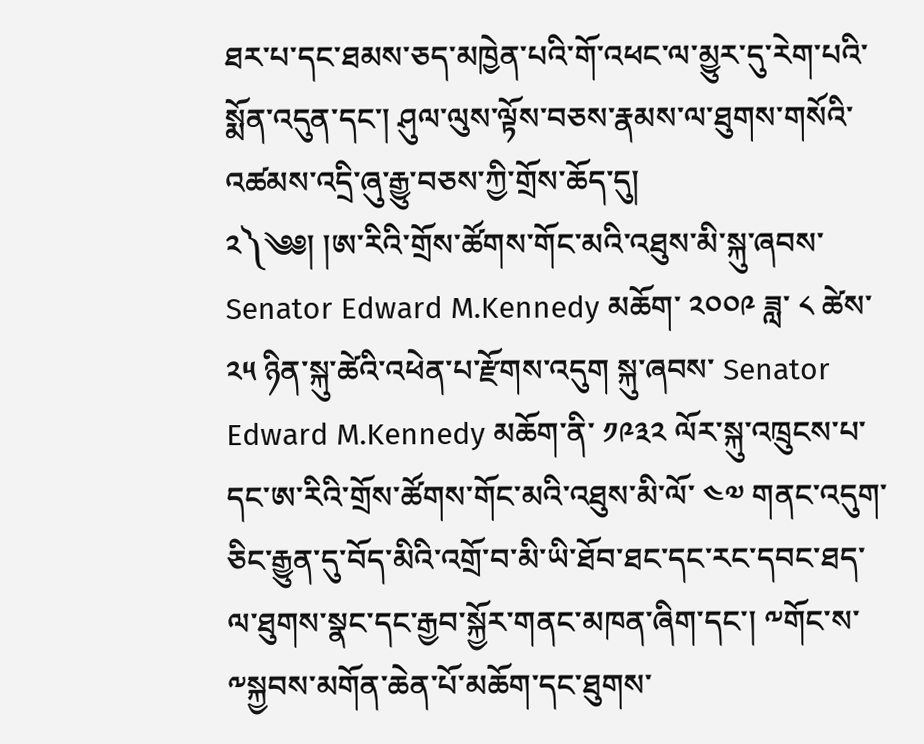ཐར་པ་དང་ཐམས་ཅད་མཁྱེན་པའི་གོ་འཕང་ལ་མྱུར་དུ་རེག་པའི་སྨོན་འདུན་དང་། ཤུལ་ལུས་ལྟོས་བཅས་རྣམས་ལ་ཐུགས་གསོའི་འཚམས་འདྲི་ཞུ་རྒྱུ་བཅས་ཀྱི་གྲོས་ཆོད་དུ།
༢༽༄༅། །ཨ་རིའི་གྲོས་ཚོགས་གོང་མའི་འཐུས་མི་སྐུ་ཞབས་ Senator Edward M.Kennedy མཆོག་ ༢༠༠༩ ཟླ་ ༨ ཚེས་ ༢༥ ཉིན་སྐུ་ཚེའི་འཕེན་པ་རྫོགས་འདུག སྐུ་ཞབས་ Senator Edward M.Kennedy མཆོག་ནི་ ༡༩༣༢ ལོར་སྐུ་འཁྲུངས་པ་དང་ཨ་རིའི་གྲོས་ཚོགས་གོང་མའི་འཐུས་མི་ལོ་ ༤༧ གནང་འདུག་ཅིང་རྒྱུན་དུ་བོད་མིའི་འགྲོ་བ་མི་ཡི་ཐོབ་ཐང་དང་རང་དབང་ཐད་ལ་ཐུགས་སྣང་དང་རྒྱབ་སྐྱོར་གནང་མཁན་ཞིག་དང་། ༸གོང་ས་༸སྐྱབས་མགོན་ཆེན་པོ་མཆོག་དང་ཐུགས་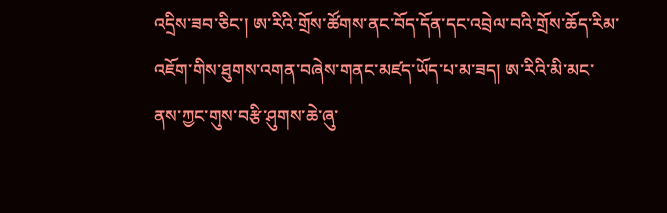འདྲིས་ཟབ་ཅིང་། ཨ་རིའི་གྲོས་ཚོགས་ནང་བོད་དོན་དང་འབྲེལ་བའི་གྲོས་ཆོད་རིམ་འཇོག་གིས་ཐུགས་འགན་བཞེས་གནང་མཛད་ཡོད་པ་མ་ཟད། ཨ་རིའི་མི་མང་ནས་ཀྱང་གུས་བརྩི་ཤུགས་ཆེ་ཞུ་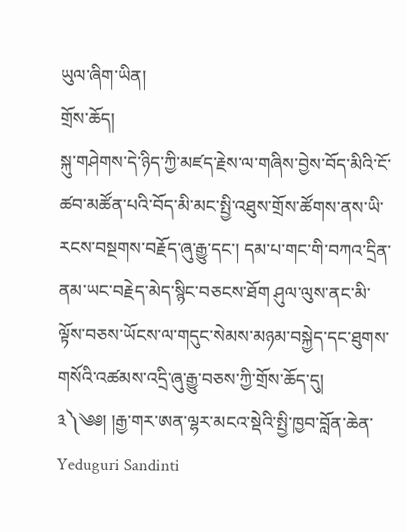ཡུལ་ཞིག་ཡིན།
གྲོས་ཆོད།
སྐུ་གཤེགས་དེ་ཉིད་ཀྱི་མཛད་རྗེས་ལ་གཞིས་བྱེས་བོད་མིའི་ངོ་ཚབ་མཚོན་པའི་བོད་མི་མང་སྤྱི་འཐུས་གྲོས་ཚོགས་ནས་ཡི་རངས་བསྔགས་བརྗོད་ཞུ་རྒྱུ་དང་། དམ་པ་གང་གི་བཀའ་དྲིན་ནམ་ཡང་བརྗེད་མེད་སྙིང་བཅངས་ཐོག ཤུལ་ལུས་ནང་མི་ལྟོས་བཅས་ཡོངས་ལ་གདུང་སེམས་མཉམ་བསྐྱེད་དང་ཐུགས་གསོའི་འཚམས་འདྲི་ཞུ་རྒྱུ་བཅས་ཀྱི་གྲོས་ཆོད་དུ།
༣༽༄༅། །རྒྱ་གར་ཨན་ལྷར་མངའ་སྡེའི་སྤྱི་ཁྱབ་བློན་ཆེན་ Yeduguri Sandinti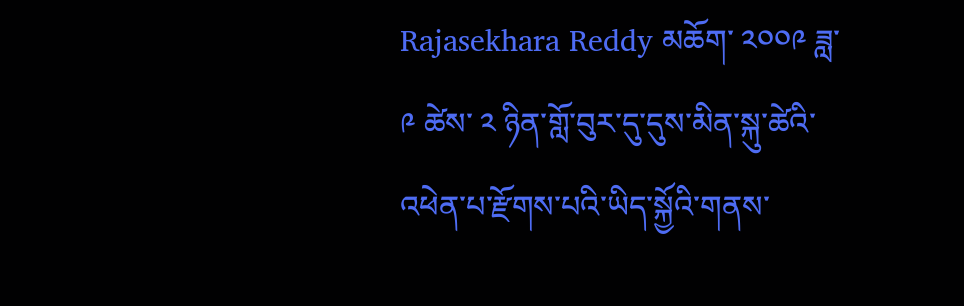Rajasekhara Reddy མཆོག་ ༢༠༠༩ ཟླ་ ༩ ཚེས་ ༢ ཉིན་གློ་བུར་དུ་དུས་མིན་སྐུ་ཚེའི་འཕེན་པ་རྫོགས་པའི་ཡིད་སྐྱོའི་གནས་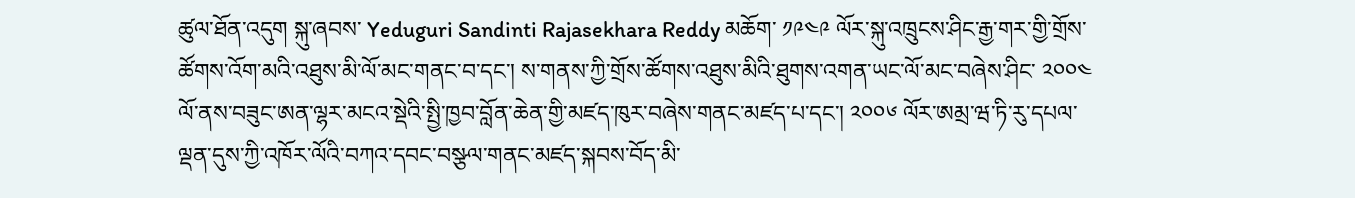ཚུལ་ཐོན་འདུག སྐུ་ཞབས་ Yeduguri Sandinti Rajasekhara Reddy མཆོག་ ༡༩༤༩ ལོར་སྐུ་འཁྲུངས་ཤིང་རྒྱ་གར་གྱི་གྲོས་ཚོགས་འོག་མའི་འཐུས་མི་ལོ་མང་གནང་བ་དང་། ས་གནས་ཀྱི་གྲོས་ཚོགས་འཐུས་མིའི་ཐུགས་འགན་ཡང་ལོ་མང་བཞེས་ཤིང་ ༢༠༠༤ ལོ་ནས་བཟུང་ཨན་ལྷར་མངའ་སྡེའི་སྤྱི་ཁྱབ་བློན་ཆེན་གྱི་མཛད་ཁུར་བཞེས་གནང་མཛད་པ་དང་། ༢༠༠༦ ལོར་ཨམྲ་ཝ་ཏི་རུ་དཔལ་ལྡན་དུས་ཀྱི་འཁོར་ལོའི་བཀའ་དབང་བསྩལ་གནང་མཛད་སྐབས་བོད་མི་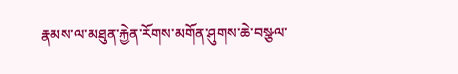རྣམས་ལ་མཐུན་རྐྱེན་རོགས་མགོན་ཤུགས་ཆེ་བསྩལ་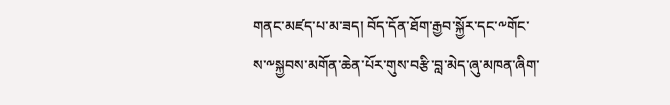གནང་མཛད་པ་མ་ཟད། བོད་དོན་ཐོག་རྒྱབ་སྐྱོར་དང་༸གོང་ས་༸སྐྱབས་མགོན་ཆེན་པོར་གུས་བརྩི་བླ་མེད་ཞུ་མཁན་ཞིག་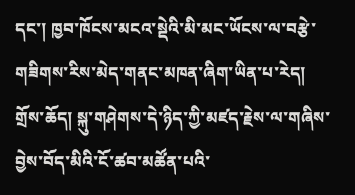དང་། ཁྱབ་ཁོངས་མངའ་སྡེའི་མི་མང་ཡོངས་ལ་བརྩེ་གཟིགས་རིས་མེད་གནང་མཁན་ཞིག་ཡིན་པ་རེད།
གྲོས་ཆོད། སྐུ་གཤེགས་དེ་ཉིད་ཀྱི་མཛད་རྗེས་ལ་གཞིས་བྱེས་བོད་མིའི་ངོ་ཚབ་མཚོན་པའི་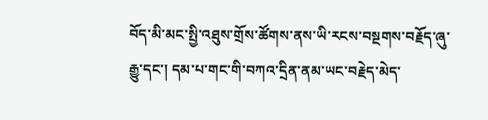བོད་མི་མང་སྤྱི་འཐུས་གྲོས་ཚོགས་ནས་ཡི་རངས་བསྔགས་བརྗོད་ཞུ་རྒྱུ་དང་། དམ་པ་གང་གི་བཀའ་དྲིན་ནམ་ཡང་བརྗེད་མེད་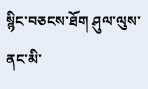སྙིང་བཅངས་ཐོག ཤུལ་ལུས་ནང་མི་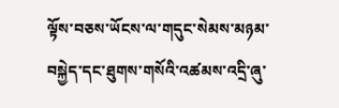ལྟོས་བཅས་ཡོངས་ལ་གདུང་སེམས་མཉམ་བསྐྱེད་དང་ཐུགས་གསོའི་འཚམས་འདྲི་ཞུ་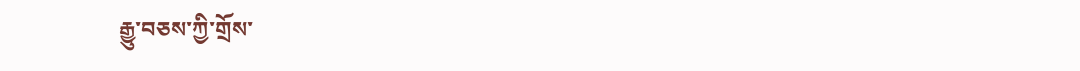རྒྱུ་བཅས་ཀྱི་གྲོས་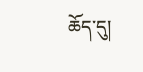ཆོད་དུ།